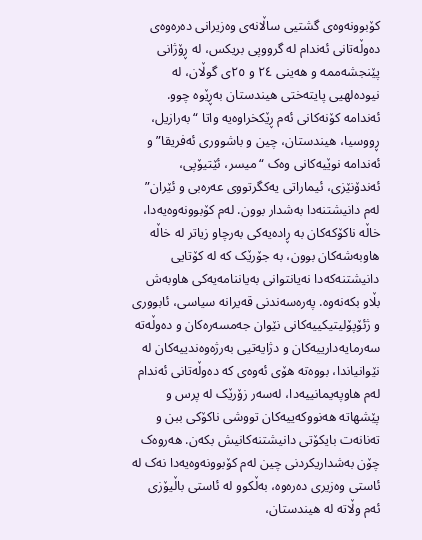کۆبوونەوەی گشتیی ساڵانەی وەزیرانی دەرەوەی دەوڵەتانی ئەندام لە گرووپی بریکس، لە ڕۆژانی پێنجشەممە و هەینی ٢٤ و ٢٥ی گوڵان، لە نیودەلهیی پایتەختی هیندستان بەڕێوە چوو. ئەندامە کۆنەکانی ئەم ڕێکخراوەیە واتا “بەرازیل، ڕووسیا، هیندستان، چین و باشووری ئەفریقا” و ئەندامە نوێیەکانی وەک “میسر، ئێتیۆپی، ئەندۆنێزی، ئیماراتی یەکگرتووی عەرەبی و ئێران” لەم دانیشتنەدا بەشدار بوون. لەم کۆبوونەوەیەدا، خاڵە ناکۆکەکان بە ڕادەیەکی بەرچاو زیاتر لە خاڵە هاوبەشەکان بوون، بە جۆرێک کە لە کۆتایی دانیشتنەکەدا نەیانتوانی بەیاننامەیەکی هاوبەش بڵاو بکەنەوە. پەرەسەندنی قەیرانە سیاسی، ئابووری و ژئۆپۆلیتیکییەکانی نێوان جەمسەرەکان و دەوڵەتە سەرمایەدارییەکان و دژایەتیی بەرژەوەندییەکان لە نێوانیاندا، بووەتە هۆی ئەوەی کە دەوڵەتانی ئەندام لەم هاوپەیمانییەدا، لەسەر زۆرێک لە پرس و پێشهاتە هەنووکەییەکان تووشی ناکۆکی ببن و تەنانەت بایکۆتی دانیشتنەکانیش بکەن. هەروەک چۆن بەشداریکردنی چین لەم کۆبوونەوەیەدا نەک لە ئاستی وەزیری دەرەوە، بەڵکوو لە ئاستی باڵیۆزی ئەم وڵاتە لە هیندستان،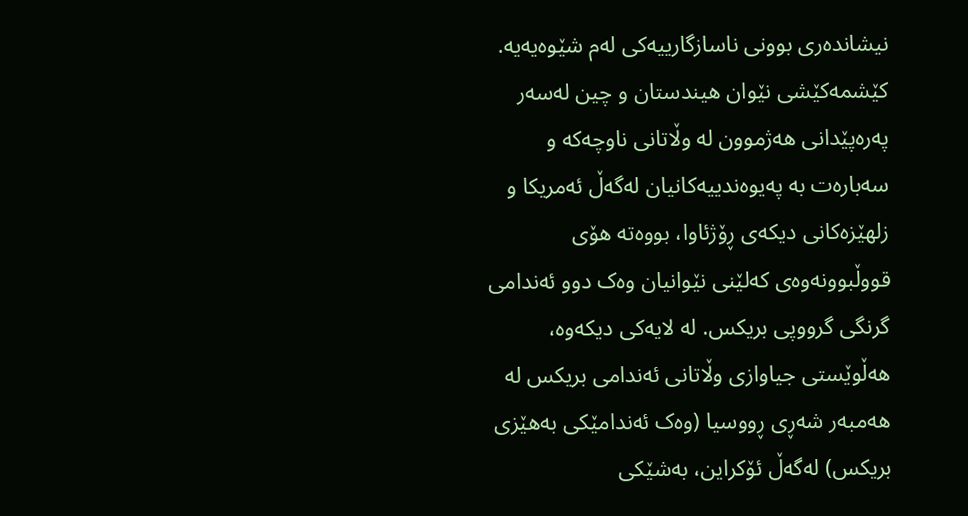نیشاندەری بوونی ناسازگارییەکی لەم شێوەیەیە. کێشمەکێشی نێوان هیندستان و چین لەسەر پەرەپێدانی هەژموون لە وڵاتانی ناوچەکە و سەبارەت بە پەیوەندییەکانیان لەگەڵ ئەمریکا و زلهێزەکانی دیکەی ڕۆژئاوا، بووەتە هۆی قووڵبوونەوەی کەلێنی نێوانیان وەک دوو ئەندامی گرنگی گرووپی بریکس. لە لایەکی دیکەوە، هەڵوێستی جیاوازی وڵاتانی ئەندامی بریکس لە هەمبەر شەڕی ڕووسیا (وەک ئەندامێکی بەهێزی بریکس) لەگەڵ ئۆکراین، بەشێکی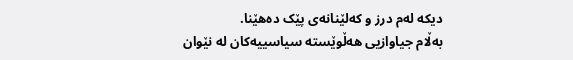دیکە لەم درز و کەلێنانەی پێک دەهێنا.
بەڵام جیاوازیی هەڵوێستە سیاسییەکان لە نێوان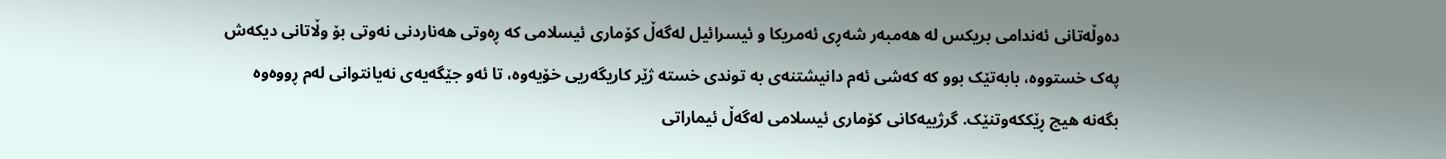دەوڵەتانی ئەندامی بریکس لە هەمبەر شەڕی ئەمریکا و ئیسرائیل لەگەڵ کۆماری ئیسلامی کە ڕەوتی هەناردنی نەوتی بۆ وڵاتانی دیکەش پەک خستووە، بابەتێک بوو کە کەشی ئەم دانیشتنەی بە توندی خستە ژێر کاریگەریی خۆیەوە، تا ئەو جێگەیەی نەیانتوانی لەم ڕووەوە بگەنە هیچ ڕێککەوتنێک. گرژییەکانی کۆماری ئیسلامی لەگەڵ ئیماراتی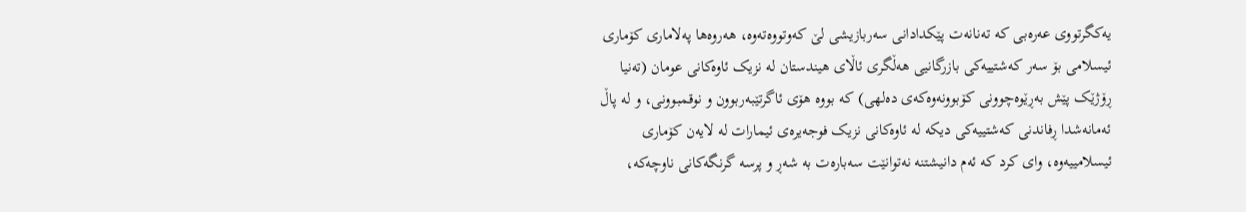یەکگرتووی عەرەبی کە تەنانەت پێکدادانی سەربازیشی لێ کەوتووەتەوە، هەروەها پەلاماری کۆماری ئیسلامی بۆ سەر کەشتییەکی بازرگانیی هەڵگری ئاڵای هیندستان لە نزیک ئاوەکانی عومان (تەنیا ڕۆژێک پێش بەڕێوەچوونی کۆبوونەوەکەی دەلهی) کە بووە هۆی ئاگرتێبەربوون و نوقمبوونی، و لە پاڵ ئەمانەشدا ڕفاندنی کەشتییەکی دیکە لە ئاوەکانی نزیک فوجەیرەی ئیمارات لە لایەن کۆماری ئیسلامییەوە، وای کرد کە ئەم دانیشتنە نەتوانێت سەبارەت بە شەڕ و پرسە گرنگەکانی ناوچەکە،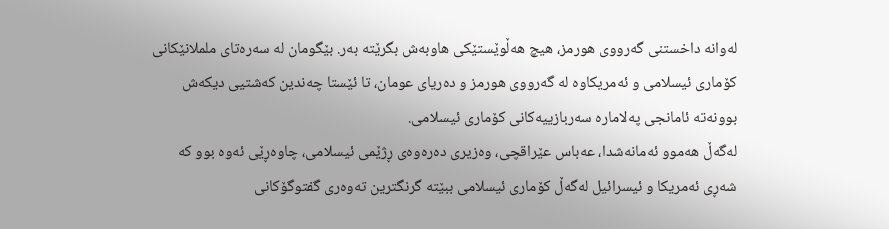لەوانە داخستنی گەرووی هورمز، هیچ هەڵوێستێکی هاوبەش بگرێتە بەر. بێگومان لە سەرەتای ململانێکانی کۆماری ئیسلامی و ئەمریکاوە لە گەرووی هورمز و دەریای عومان، تا ئێستا چەندین کەشتیی دیکەش بوونەتە ئامانجی پەلامارە سەربازییەکانی کۆماری ئیسلامی.
لەگەڵ هەموو ئەمانەشدا، عەباس عێراقچی، وەزیری دەرەوەی ڕژێمی ئیسلامی، چاوەڕێی ئەوە بوو کە شەڕی ئەمریکا و ئیسرائیل لەگەڵ کۆماری ئیسلامی ببێتە گرنگترین تەوەری گفتوگۆکانی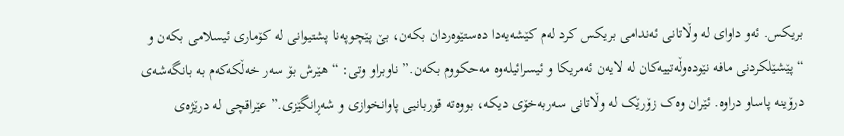بریکس. ئەو داوای لە وڵاتانی ئەندامی بریکس کرد لەم کێشەیەدا دەستێوەردان بکەن، بێ پێچوپەنا پشتیوانی لە کۆماری ئیسلامی بکەن و “پێشێلکردنی مافە نێودەوڵەتییەکان لە لایەن ئەمریکا و ئیسرائیلەوە مەحکووم بکەن.” ناوبراو وتی: “هێرش بۆ سەر خەڵکەکەم بە بانگەشەی درۆینە پاساو دراوە. ئێران وەک زۆرێک لە وڵاتانی سەربەخۆی دیکە، بووەتە قوربانیی پاوانخوازی و شەڕانگێزی.” عێراقچی لە درێژەی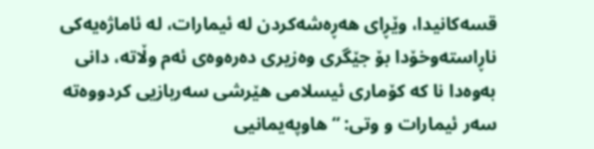قسەکانیدا، وێڕای هەڕەشەکردن لە ئیمارات، لە ئاماژەیەکی ناڕاستەوخۆدا بۆ جێگری وەزیری دەرەوەی ئەم وڵاتە، دانی بەوەدا نا کە کۆماری ئیسلامی هێرشی سەربازیی کردووەتە سەر ئیمارات و وتی: “هاوپەیمانیی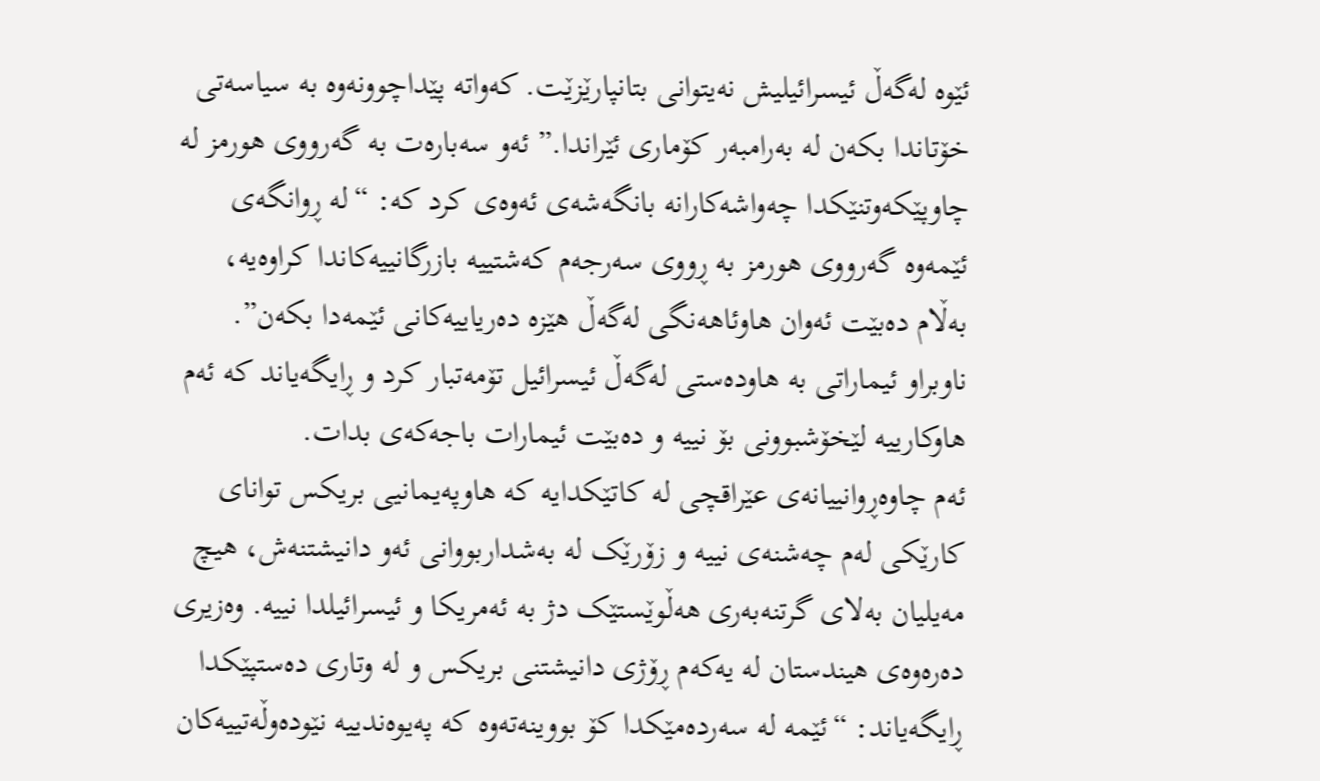ئێوە لەگەڵ ئیسرائیلیش نەیتوانی بتانپارێزێت. کەواتە پێداچوونەوە بە سیاسەتی خۆتاندا بکەن لە بەرامبەر کۆماری ئێراندا.” ئەو سەبارەت بە گەرووی هورمز لە چاوپێکەوتنێکدا چەواشەکارانە بانگەشەی ئەوەی کرد کە: “لە ڕوانگەی ئێمەوە گەرووی هورمز بە ڕووی سەرجەم کەشتییە بازرگانییەکاندا کراوەیە، بەڵام دەبێت ئەوان هاوئاهەنگی لەگەڵ هێزە دەریاییەکانی ئێمەدا بکەن”. ناوبراو ئیماراتی بە هاودەستی لەگەڵ ئیسرائیل تۆمەتبار کرد و ڕایگەیاند کە ئەم هاوکارییە لێخۆشبوونی بۆ نییە و دەبێت ئیمارات باجەکەی بدات.
ئەم چاوەڕوانییانەی عێراقچی لە کاتێکدایە کە هاوپەیمانیی بریکس توانای کارێکی لەم چەشنەی نییە و زۆرێک لە بەشداربووانی ئەو دانیشتنەش، هیچ مەیلیان بەلای گرتنەبەری هەڵوێستێک دژ بە ئەمریکا و ئیسرائیلدا نییە. وەزیری دەرەوەی هیندستان لە یەکەم ڕۆژی دانیشتنی بریکس و لە وتاری دەستپێکدا ڕایگەیاند: “ئێمە لە سەردەمێکدا کۆ بووینەتەوە کە پەیوەندییە نێودەوڵەتییەکان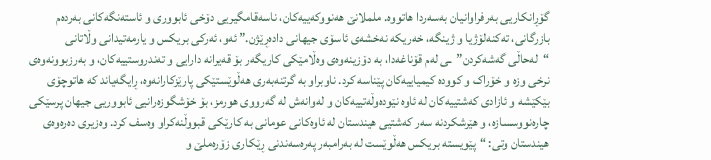گۆڕانکاریی بەرفراوانیان بەسەردا هاتووە. ململانێ هەنووکەییەکان، ناسەقامگیریی دۆخی ئابووری و ئاستەنگەکانی بەردەم بازرگانی، تەکنەلۆژیا و ژینگە، خەریکە نەخشەی ئاسۆی جیهانی دادەڕێژن.” ئەو، ئەرکی بریکس و یارمەتیدانی وڵاتانی “لەحاڵی گەشەکردن”ـی لەم قۆناغەدا، بە دۆزینەوەی وەڵامێکی کاریگەر بۆ قەیرانە دارایی و تەندروستییەکان، و بەرزبوونەوەی نرخی وزە و خۆراک و کوودە کیمیاییەکان پێناسە کرد. ناوبراو بە گرتنەبەری هەڵوێستێکی پارێزکارانەوە، ڕایگەیاند کە هاتوچۆی بێکێشە و ئازادی کەشتییەکان لە ئاوە نێودەوڵەتییەکان و لەوانەش لە گەرووی هورمز، بۆ خۆشگوزەرانیی ئابووریی جیهان پرسێکی چارەنووسسازە، و هێرشکردنە سەر کەشتیی هیندستان لە ئاوەکانی عومانی بە کارێکی قبووڵنەکراو وەسف کرد. وەزیری دەرەوەی هیندستان وتی: “پێویستە بریکس هەڵوێست لە بەرامبەر پەرەسەندنی ڕێکاری زۆرەملێ و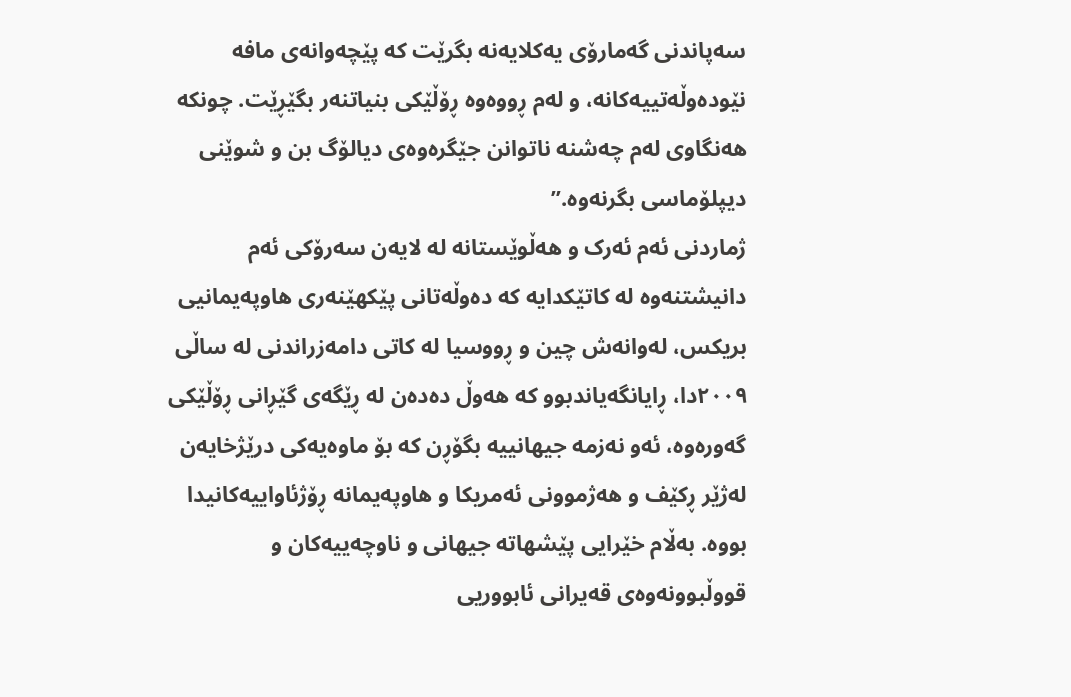سەپاندنی گەمارۆی یەکلایەنە بگرێت کە پێچەوانەی مافە نێودەوڵەتییەکانە، و لەم ڕووەوە ڕۆڵێکی بنیاتنەر بگێڕێت. چونکە هەنگاوی لەم چەشنە ناتوانن جێگرەوەی دیالۆگ بن و شوێنی دیپلۆماسی بگرنەوە.”
ژماردنی ئەم ئەرک و هەڵوێستانە لە لایەن سەرۆکی ئەم دانیشتنەوە لە کاتێکدایە کە دەوڵەتانی پێکهێنەری هاوپەیمانیی بریکس، لەوانەش چین و ڕووسیا لە کاتی دامەزراندنی لە ساڵی ٢٠٠٩دا، ڕایانگەیاندبوو کە هەوڵ دەدەن لە ڕێگەی گێڕانی ڕۆڵێکی گەورەوە، ئەو نەزمە جیهانییە بگۆڕن کە بۆ ماوەیەکی درێژخایەن لەژێر ڕکێف و هەژموونی ئەمریکا و هاوپەیمانە ڕۆژئاواییەکانیدا بووە. بەڵام خێرایی پێشهاتە جیهانی و ناوچەییەکان و قووڵبوونەوەی قەیرانی ئابووریی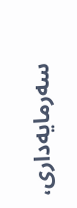سەرمایەداری،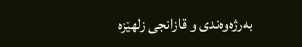بەرژەوەندی و قازانجی زلهێزە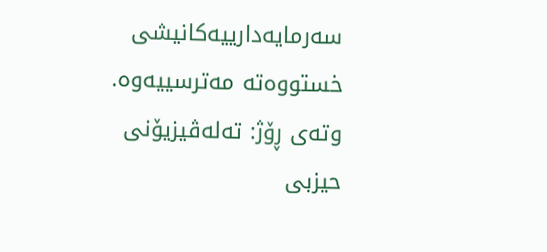سەرمایەدارییەکانیشی خستووەتە مەترسییەوە.
وتەی ڕۆژ: تەلەڤیزیۆنی حیزبی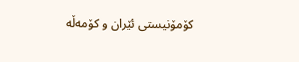کۆمۆنیستی ئێران و کۆمەڵە